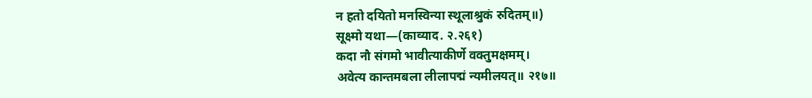न हतो दयितो मनस्विन्या स्थूलाश्रुकं रुदितम्॥)
सूक्ष्मो यथा—(काव्याद. २.२६१)
कदा नौ संगमो भावीत्याकीर्णे वक्तुमक्षमम्।
अवेत्य कान्तमबला लीलापद्मं न्यमीलयत्॥ २१७॥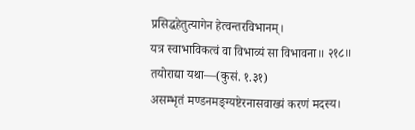प्रसिद्धहेतुत्यागेन हेत्वन्तरविभानम्।
यत्र स्वाभाविकत्वं वा विभाव्यं सा विभावना॥ २१८॥
तयोराद्या यथा—(कुसं. १.३१)
असम्भृतं मण्डनमङ्ग्यष्टेरनासवाख्यं करणं मदस्य।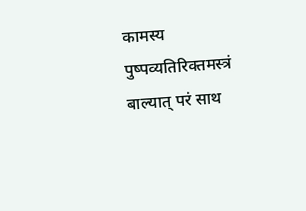कामस्य पुष्पव्यतिरिक्तमस्त्रं बाल्यात् परं साथ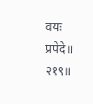वयः प्रपेदे॥ २१९॥